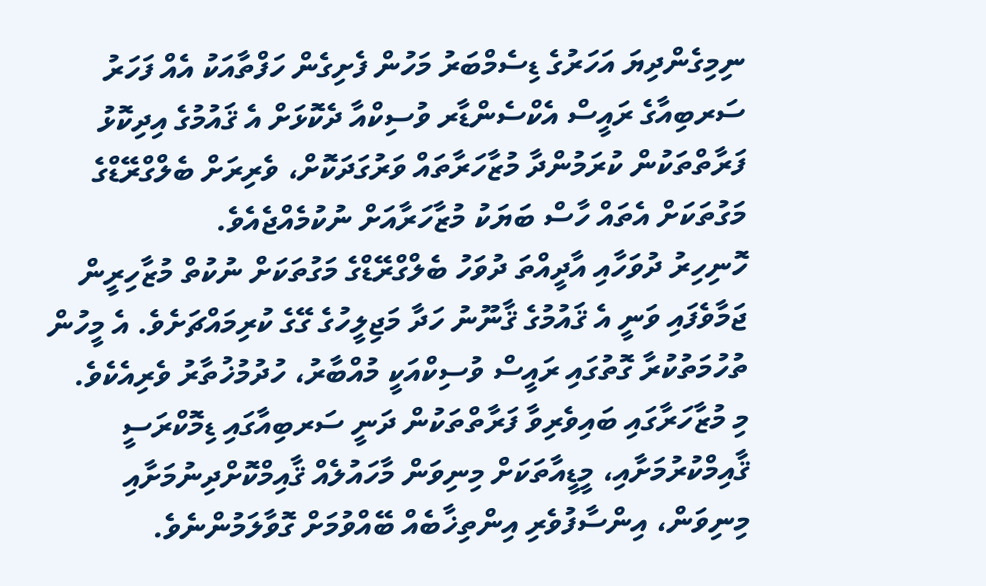ނިމިގެންދިޔަ އަހަރުގެ ޑިސެމްބަރު މަހުން ފެށިގެން ހަފްތާއަކު އެއް ފަހަރު ސަރބިއާގެ ރައީސް އެކްސެންޑާރ ވުސިކްއާ ދެކޮޅަށް އެ ޤައުމުގެ އިދިކޮޅު ފަރާތްތަކުން ކުރަމުންދާ މުޒާހަރާތައް ވަރުގަދަކޮށް، ވެރިރަށް ބެލްގްރޭޑްގެ މަގުތަކަށް އެތައް ހާސް ބަޔަކު މުޒާހަރާއަށް ނުކުމެއްޖެއެވެ.
ހޮނިހިރު ދުވަހާއި އާދީއްތަ ދުވަހު ބެލްގްރޭޑްގެ މަގުތަކަށް ނުކުތް މުޒާހިރީން ޖަމާވެފައި ވަނީ އެ ޤައުމުގެ ޤާނޫނު ހަދާ މަޖިލީހުގެ ގޭގެ ކުރިމައްޗަށެވެ. އެ މީހުން ތުހުމަތުކުރާ ގޮތުގައި ރައީސް ވުސިކްއަކީ މުއްބާރު، ހުދުމުޚުތާރު ވެރިއެކެވެ.
މި މުޒާހަރާގައި ބައިވެރިވާ ފަރާތްތަކުން ދަނީ ސަރބިއާގައި ޑިމޮކްރަސީ ޤާއިމްކުރުމަށާއި، މީޑީއާތަކަށް މިނިވަން މާހައުލެއް ޤާއިމްކޮށްދިނުމަށާއި މިނިވަން، އިންސާފުވެރި އިންތިޚާބެއް ބޭއްވުމަށް ގޮވާލަމުންނެވެ.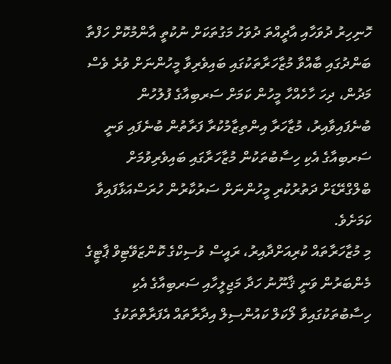ހޮނިހިރު ދުވަހާއި އާދީއްތަ ދުވަހު މަގުތަކަށް ނުކުތީ އާންމުކޮށް ހަފްތާ ބަންދުގައި ބާއްވާ މުޒާހަރާތަކުގައި ބައިވެރިވާ މީހުންނަށް ވުރެ ވެސް މަދުން، ދިހަ ހާހެއްހާ މީހުން ކަމަށް ސަރބިއާގެ ފުލުހުން ބުނެފައިވާއިރު، މުޒާހަރާ އިންތިޒާމުކުރާ ފަރާތުން ބުނެފައި ވަނީ ސަރބިއާގެ އެކި ހިސާބުތަކުން މުޒާހަރާގައި ބައިވެރިވުމަށް ބްލްގްރޭޑަށް ދަތުރުކުރި މީހުންނަށް ސަރުކާރުން ހުރަސްއަޅާފައިވާ ކަމަށެވެ.
މި މުޒާހަރާތައް ކުރިއަށްދާއިރު، ރައީސް ވުސިކްގެ ކޮންޒަވޭޓިވް ޕާޓީގެ މެންބަރުން ވަނީ ޤާނޫނު ހަދާ މަޖިލީހާއި ސަރބިއާގެ އެކި ހިސާބުތަކުގައިވާ ލޯކަލް ކައުންސިލް އިދާރާތައް އެފަރާތްތަކުގެ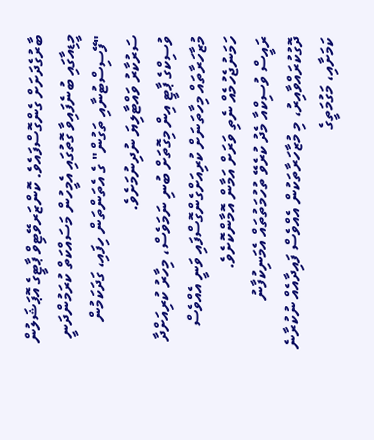ބާރުގެދަށަށް ގެންގޮސްފައެވެ. ކޮންޒަރވޭޓިވް ޕާޓީގެ އޮޕަޝަލުން މީޑިއާގައި ބުނެފައިވާ ގޮތުގައި އެމީހުން މަސައްކަތް ކުރަމުންދަނީ "ފޭސިސްޓުނާއި ތަގުން" ގެ އެތަންތަން ހިފައި، ގަދަކަމުން ސަރުކާރު ވައްޓާލިޔަ ނުދިނުމަށެވެ.
ވުސިކްގެ ޕާޓީ އިން މިގޮތަށް ބުނި ނަމަވެސް، މިހާރު ކުރިއަށްދާ މުޒާހަރާތައް މިހާތަނަށް ކުރިއަށްގެންގޮސްފައި ވަނީ އެއްވެސް ހަމަނުޖެހުމެއް ނެތި ވަރަށް އަމާން އޮމާންކޮށެވެ.
ރައީސް ވުސިކްއާ މެދު ކުރެވޭ ތުހުމަތުތައް އެމަނިކުފާނު ދޮގުކުރައްވާއިރު، މި މުޒާހަރާތަކުން އެއްވެސް ފައިދާއެއް ނުކުރާނެ ކަމަށާއި، މަގުމަތީގެ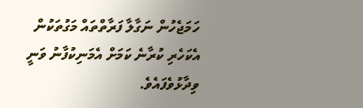ހަމަޖެހުން ނަގާލާ ފަރާތްތައް މަގުތަކުން އެކަހެރި ކުރާނެ ކަމަށް އެމަނިކުފާނު ވަނީ ވިދާޅުވެފައެވެ.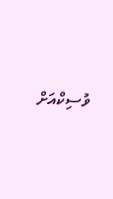ވުސިކްއަށް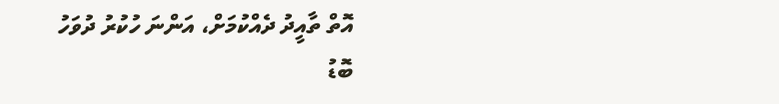އޮތް ތާއީދު ދެއްކުމަށް، އަންނަ ހުކުރު ދުވަހު ބޮޑު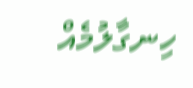ހިނގާލުމެއް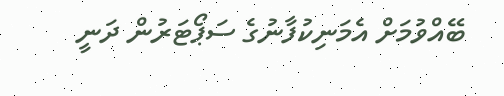ބޭއްވުމަށް އެމަނިކުފާނުގެ ސަޕޯޓަރުން ދަނީ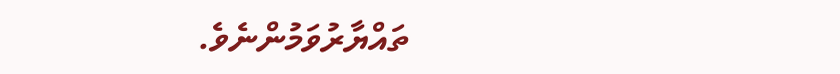ތައްޔާރުވަމުންނެވެ.